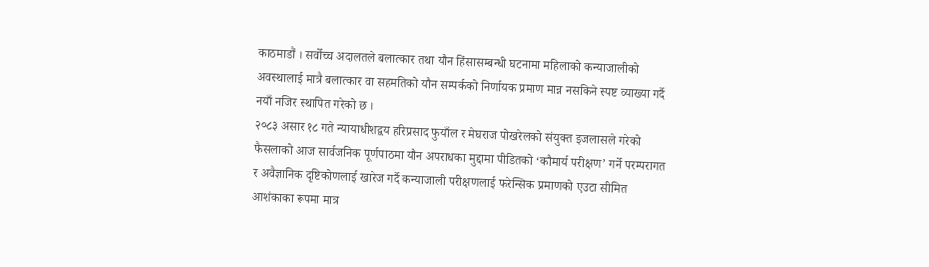काठमाडौं । सर्वोच्च अदालतले बलात्कार तथा यौन हिंसासम्बन्धी घटनामा महिलाको कन्याजालीको अवस्थालाई मात्रै बलात्कार वा सहमतिको यौन सम्पर्कको निर्णायक प्रमाण मान्न नसकिने स्पष्ट व्याख्या गर्दै नयाँ नजिर स्थापित गरेको छ ।
२०८३ असार १८ गते न्यायाधीशद्वय हरिप्रसाद फुयाँल र मेघराज पोखरेलको संयुक्त इजलासले गरेको फैसलाको आज सार्वजनिक पूर्णपाठमा यौन अपराधका मुद्दामा पीडितको ‘कौमार्य परीक्षण’ गर्ने परम्परागत र अवैज्ञानिक दृष्टिकोणलाई खारेज गर्दै कन्याजाली परीक्षणलाई फरेन्सिक प्रमाणको एउटा सीमित आशंकाका रूपमा मात्र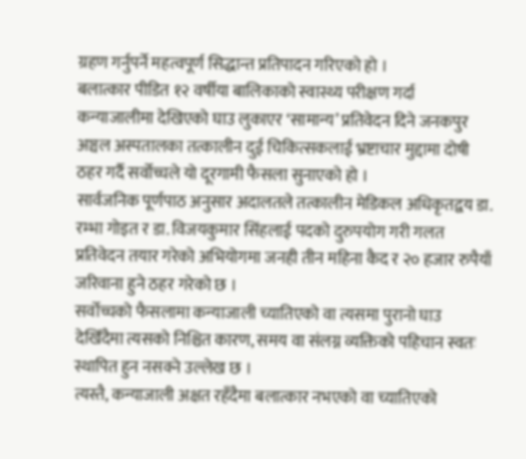ग्रहण गर्नुपर्ने महत्वपूर्ण सिद्धान्त प्रतिपादन गरिएको हो ।
बलात्कार पीडित १२ वर्षीया बालिकाको स्वास्थ्य परीक्षण गर्दा कन्याजालीमा देखिएको घाउ लुकाएर ‘सामान्य’ प्रतिवेदन दिने जनकपुर अञ्चल अस्पतालका तत्कालीन दुई चिकित्सकलाई भ्रष्टाचार मुद्दामा दोषी ठहर गर्दै सर्वोच्चले यो दूरगामी फैसला सुनाएको हो ।
सार्वजनिक पूर्णपाठ अनुसार अदालतले तत्कालीन मेडिकल अधिकृतद्वय डा. रम्भा गोइत र डा. विजयकुमार सिंहलाई पदको दुरुपयोग गरी गलत प्रतिवेदन तयार गरेको अभियोगमा जनही तीन महिना कैद र २० हजार रुपैयाँ जरिवाना हुने ठहर गरेको छ ।
सर्वोच्चको फैसलामा कन्याजाली च्यातिएको वा त्यसमा पुरानो घाउ देखिँदैमा त्यसको निश्चित कारण, समय वा संलग्न व्यक्तिको पहिचान स्वतः स्थापित हुन नसक्ने उल्लेख छ ।
त्यस्तै, कन्याजाली अक्षत रहँदैमा बलात्कार नभएको वा च्यातिएको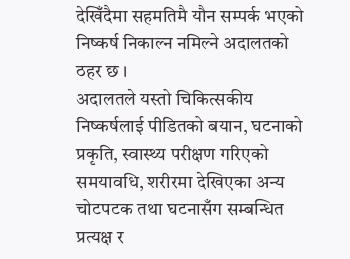देखिँदैमा सहमतिमै यौन सम्पर्क भएको निष्कर्ष निकाल्न नमिल्ने अदालतको ठहर छ ।
अदालतले यस्तो चिकित्सकीय निष्कर्षलाई पीडितको बयान, घटनाको प्रकृति, स्वास्थ्य परीक्षण गरिएको समयावधि, शरीरमा देखिएका अन्य चोटपटक तथा घटनासँग सम्बन्धित प्रत्यक्ष र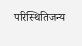परिस्थितिजन्य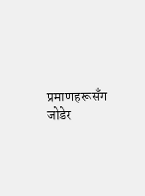प्रमाणहरूसँग जोडेर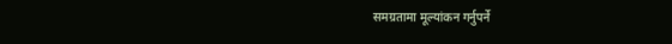समग्रतामा मूल्यांकन गर्नुपर्ने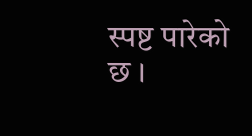स्पष्ट पारेको छ ।